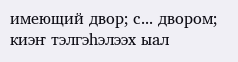имеющий двор; с... двором; киэҥ тэлгэһэлээх ыал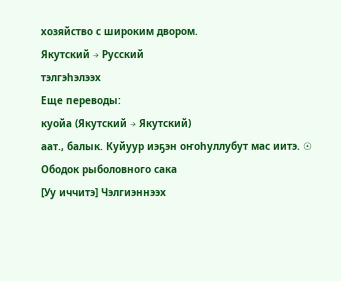хозяйство с широким двором.
Якутский → Русский
тэлгэһэлээх
Еще переводы:
куойа (Якутский → Якутский)
аат., балык. Куйуур иэҕэн оҥоһуллубут мас иитэ. ☉ Ободок рыболовного сака
[Уу иччитэ] Чэлгиэннээх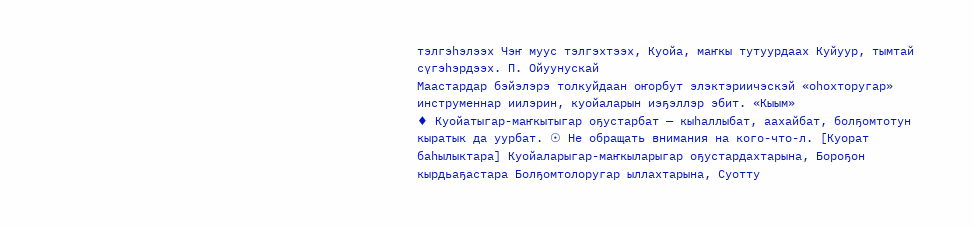тэлгэһэлээх Чэҥ муус тэлгэхтээх, Куойа, маҥкы тутуурдаах Куйуур, тымтай сүгэһэрдээх. П. Ойуунускай
Маастардар бэйэлэрэ толкуйдаан оҥорбут элэктэриичэскэй «оһохторугар» инструменнар иилэрин, куойаларын иэҕэллэр эбит. «Кыым»
♦ Куойатыгар-маҥкытыгар оҕустарбат — кыһаллыбат, аахайбат, болҕомтотун кыратык да уурбат. ☉ Не обращать внимания на кого-что-л. [Куорат баһылыктара] Куойаларыгар-маҥкыларыгар оҕустардахтарына, Бороҕон кырдьаҕастара Болҕомтолоругар ыллахтарына, Суотту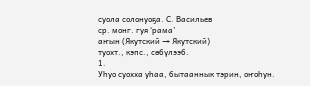суола солонуоҕа. С. Васильев
ср. монг. гуя ‘рама’
аҥын (Якутский → Якутский)
туохт., кэпс., сөбүлээб.
1.
Уһуо суохха уһаа, бытааннык тэрин, оҥоһун.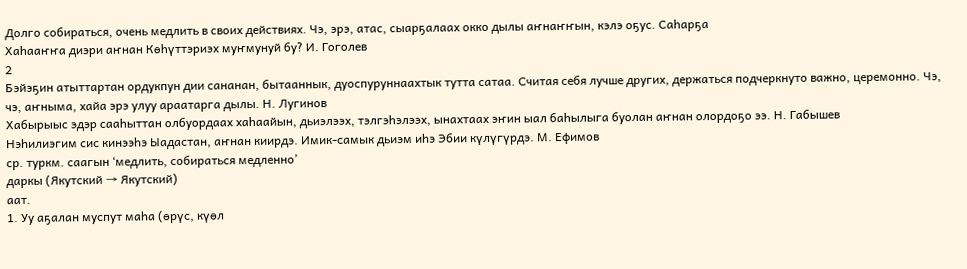Долго собираться, очень медлить в своих действиях. Чэ, эрэ, атас, сыарҕалаах окко дылы аҥнаҥҥын, кэлэ оҕус. Саһарҕа
Хаһааҥҥа диэри аҥнан Көһүттэриэх муҥмунуй бу? И. Гоголев
2
Бэйэҕин атыттартан ордукпун дии сананан, бытааннык, дуоспуруннаахтык тутта сатаа. Считая себя лучше других, держаться подчеркнуто важно, церемонно. Чэ, чэ, аҥныма, хайа эрэ улуу араатарга дылы. Н. Лугинов
Хабырыыс эдэр сааһыттан олбуордаах хаһаайын, дьиэлээх, тэлгэһэлээх, ынахтаах эҥин ыал баһылыга буолан аҥнан олордоҕо ээ. Н. Габышев
Нэһилиэгим сис кинээһэ Ыадастан, аҥнан киирдэ. Имик-самык дьиэм иһэ Эбии күлүгүрдэ. М. Ефимов
ср. туркм. саагын ‘медлить, собираться медленно’
даркы (Якутский → Якутский)
аат.
1. Уу аҕалан муспут маһа (өрүс, күөл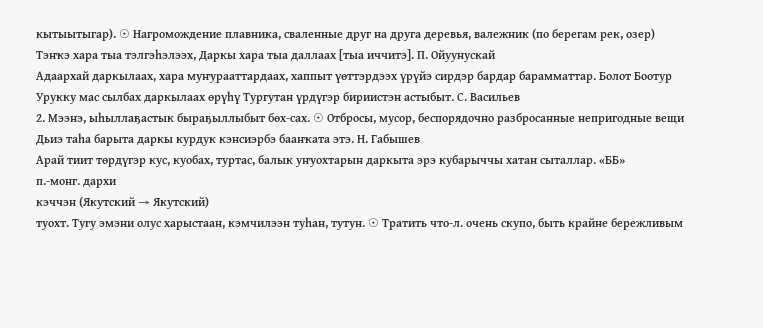кытыытыгар). ☉ Нагромождение плавника, сваленные друг на друга деревья, валежник (по берегам рек, озер)
Тэҥкэ хара тыа тэлгэһэлээх, Даркы хара тыа даллаах [тыа иччитэ]. П. Ойуунускай
Адаархай даркылаах, хара муҥурааттардаах, хаппыт үөттэрдээх үрүйэ сирдэр бардар барамматтар. Болот Боотур
Урукку мас сылбах даркылаах өрүһү Тургутан үрдүгэр бириистэн астыбыт. С. Васильев
2. Мээнэ, ыһыллаҕастык быраҕыллыбыт бөх-сах. ☉ Отбросы, мусор, беспорядочно разбросанные непригодные вещи
Дьиэ таһа барыта даркы курдук кэнсиэрбэ бааҥката этэ. Н. Габышев
Арай тиит төрдүгэр кус, куобах, туртас, балык уҥуохтарын даркыта эрэ кубарыччы хатан сыталлар. «ББ»
п.-монг. дархи
кэччэн (Якутский → Якутский)
туохт. Тугу эмэни олус харыстаан, кэмчилээн туһан, тутун. ☉ Тратить что-л. очень скупо, быть крайне бережливым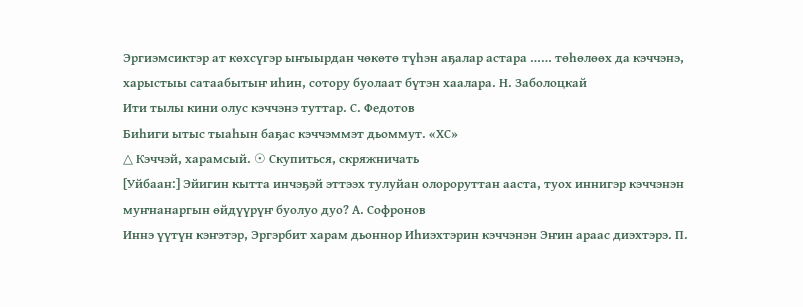Эргиэмсиктэр ат көхсүгэр ыҥыырдан чөкөтө түһэн аҕалар астара …… төһөлөөх да кэччэнэ, харыстыы сатаабытыҥ иһин, сотору буолаат бүтэн хаалара. Н. Заболоцкай
Ити тылы кини олус кэччэнэ туттар. С. Федотов
Биһиги ытыс тыаһын баҕас кэччэммэт дьоммут. «ХС»
△ Кэччэй, харамсый. ☉ Скупиться, скряжничать
[Уйбаан:] Эйигин кытта инчэҕэй эттээх тулуйан олороруттан ааста, туох иннигэр кэччэнэн муҥнанаргын өйдүүрүҥ буолуо дуо? А. Софронов
Иннэ үүтүн кэҥэтэр, Эргэрбит харам дьоннор Иһиэхтэрин кэччэнэн Эҥин араас диэхтэрэ. П.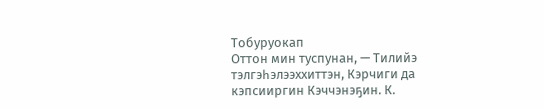Тобуруокап
Оттон мин туспунан, — Тилийэ тэлгэһэлээххиттэн, Кэрчиги да кэпсииргин Кэччэнэҕин. К.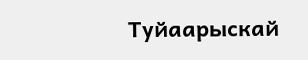Туйаарыскай